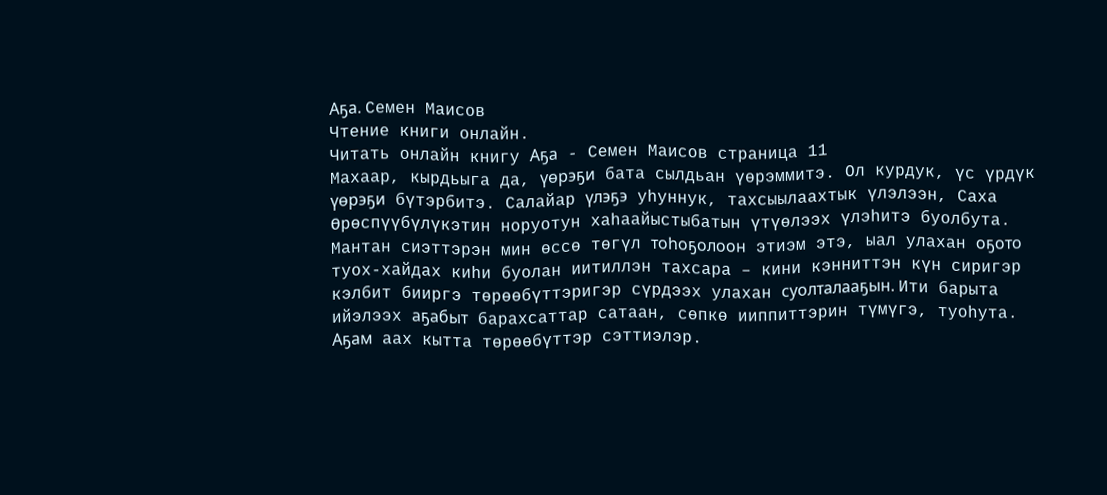Аҕа. Семен Маисов
Чтение книги онлайн.
Читать онлайн книгу Аҕа - Семен Маисов страница 11
Махаар, кырдьыга да, үөрэҕи бата сылдьан үөрэммитэ. Ол курдук, үс үрдүк үөрэҕи бүтэрбитэ. Салайар үлэҕэ уһуннук, тахсыылаахтык үлэлээн, Саха Өрөспүүбүлүкэтин норуотун хаһаайыстыбатын үтүөлээх үлэһитэ буолбута.
Мантан сиэттэрэн мин өссө төгүл тоһоҕолоон этиэм этэ, ыал улахан оҕото туох-хайдах киһи буолан иитиллэн тахсара – кини кэнниттэн күн сиригэр кэлбит бииргэ төрөөбүттэригэр сүрдээх улахан суолталааҕын. Ити барыта ийэлээх аҕабыт барахсаттар сатаан, сөпкө ииппиттэрин түмүгэ, туоһута.
Аҕам аах кытта төрөөбүттэр сэттиэлэр.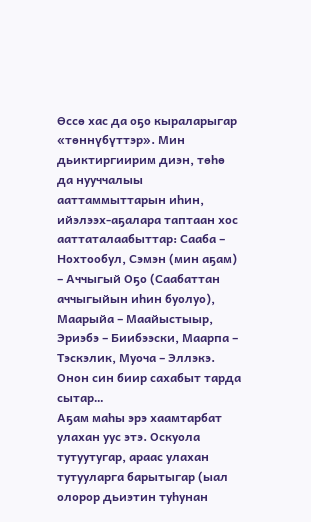Өссө хас да оҕо кыраларыгар «төннүбүттэр». Мин дьиктиргиирим диэн, төһө да нууччалыы ааттаммыттарын иһин, ийэлээх-аҕалара таптаан хос ааттаталаабыттар: Сааба – Нохтообул, Сэмэн (мин аҕам) – Аччыгый Оҕо (Саабаттан аччыгыйын иһин буолуо), Маарыйа – Маайыстыыр, Эриэбэ – Биибээски, Маарпа – Тэскэлик, Муоча – Эллэкэ. Онон син биир сахабыт тарда сытар…
Аҕам маһы эрэ хаамтарбат улахан уус этэ. Оскуола тутуутугар, араас улахан тутууларга барытыгар (ыал олорор дьиэтин туһунан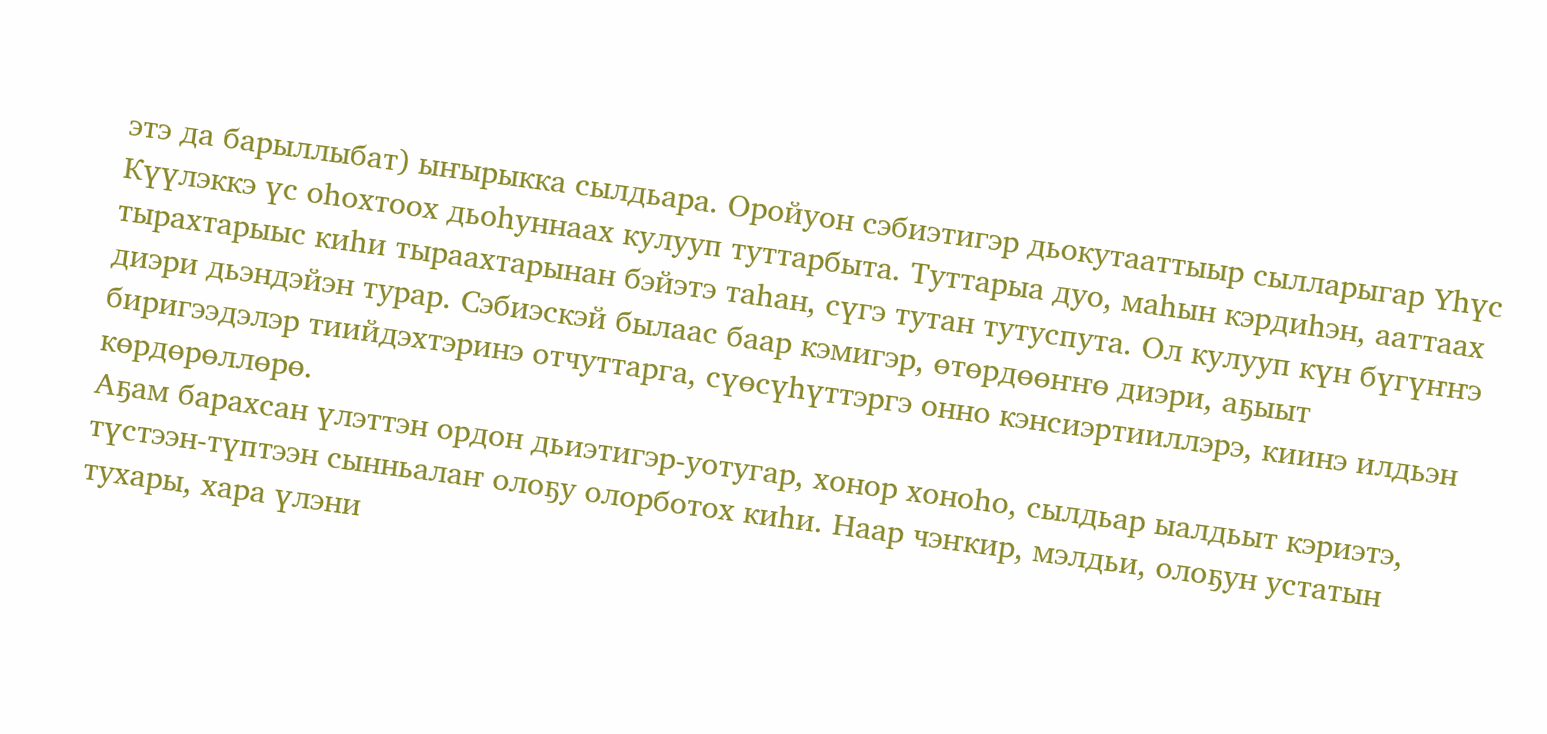этэ да барыллыбат) ыҥырыкка сылдьара. Оройуон сэбиэтигэр дьокутааттыыр сылларыгар Үһүс Күүлэккэ үс оһохтоох дьоһуннаах кулууп туттарбыта. Туттарыа дуо, маһын кэрдиһэн, ааттаах тырахтарыыс киһи тыраахтарынан бэйэтэ таһан, сүгэ тутан тутуспута. Ол кулууп күн бүгүҥҥэ диэри дьэндэйэн турар. Сэбиэскэй былаас баар кэмигэр, өтөрдөөҥҥө диэри, аҕыыт биригээдэлэр тиийдэхтэринэ отчуттарга, сүөсүһүттэргэ онно кэнсиэртииллэрэ, киинэ илдьэн көрдөрөллөрө.
Аҕам барахсан үлэттэн ордон дьиэтигэр-уотугар, хонор хоноһо, сылдьар ыалдьыт кэриэтэ, түстээн-түптээн сынньалаҥ олоҕу олорботох киһи. Наар чэҥкир, мэлдьи, олоҕун устатын тухары, хара үлэни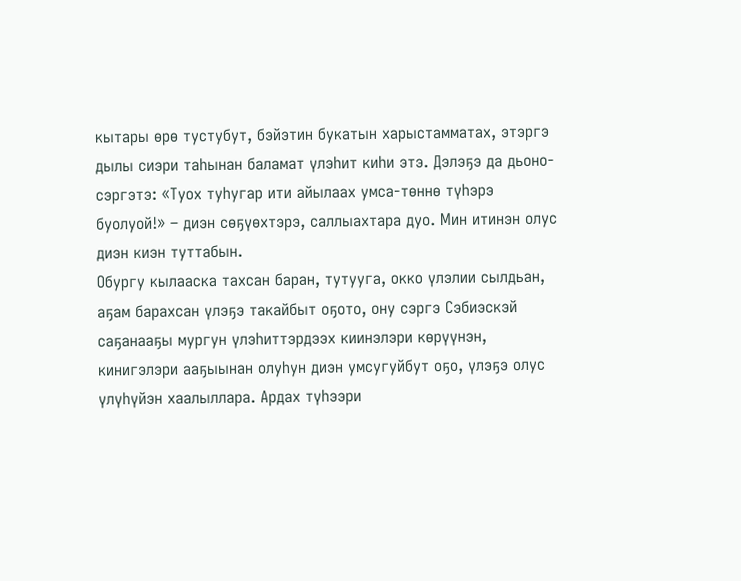кытары өрө тустубут, бэйэтин букатын харыстамматах, этэргэ дылы сиэри таһынан баламат үлэһит киһи этэ. Дэлэҕэ да дьоно-сэргэтэ: «Туох туһугар ити айылаах умса-төннө түһэрэ буолуой!» – диэн сөҕүөхтэрэ, саллыахтара дуо. Мин итинэн олус диэн киэн туттабын.
Обургу кылааска тахсан баран, тутууга, окко үлэлии сылдьан, аҕам барахсан үлэҕэ такайбыт оҕото, ону сэргэ Сэбиэскэй саҕанааҕы мургун үлэһиттэрдээх киинэлэри көрүүнэн, кинигэлэри ааҕыынан олуһун диэн умсугуйбут оҕо, үлэҕэ олус үлүһүйэн хаалыллара. Ардах түһээри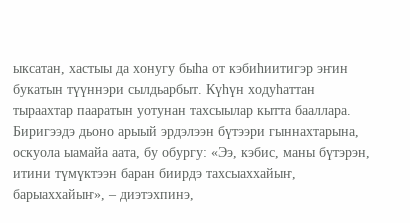ыксатан, хастыы да хонугу быһа от кэбиһиитигэр эҥин букатын түүннэри сылдьарбыт. Күһүн ходуһаттан тыраахтар пааратын уотунан тахсыылар кытта бааллара. Биригээдэ дьоно арыый эрдэлээн бүтээри гыннахтарына, оскуола ыамайа аата, бу обургу: «Ээ, кэбис, маны бүтэрэн, итини түмүктээн баран биирдэ тахсыаххайыҥ, барыаххайыҥ», – диэтэхпинэ,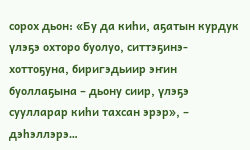сорох дьон: «Бу да киһи, аҕатын курдук үлэҕэ охторо буолуо, ситтэҕинэ-хоттоҕуна, биригэдьиир эҥин буоллаҕына – дьону сиир, үлэҕэ суулларар киһи тахсан эрэр», – дэһэллэрэ…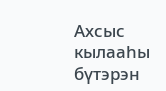Ахсыс кылааһы бүтэрэн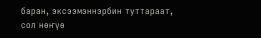баран, эксээмэннэрбин туттараат, сол нөҥүө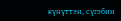күнүттэн, сүгэбин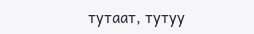тутаат, тутуу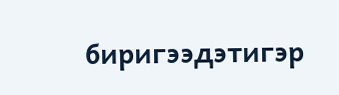биригээдэтигэр